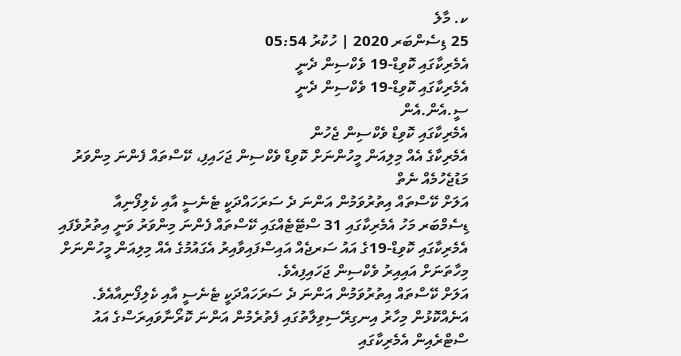ކ. މާލެ
25 ޑިސެންބަރ 2020 | ހުކުރު 05:54
އެމެރިކާގައި ކޮވިޑް-19 ވެކްސިން ދެނީ
އެމެރިކާގައި ކޮވިޑް-19 ވެކްސިން ދެނީ
ސީ.އެން.އެން
އެމެރިކާގައި ކޮވިޑް ވެކްސިން ޖެހުން
އެމެރިކާގެ އެއް މިލިއަން މީހުންނަށް ކޮވިޑް ވެކްސިން ޖަހައިފި، ކޭސްތައް ފެންނަ މިންވަރު މަޑުޖެހުމެއް ނެތް
އަލަށް ކޭސްތައް އިތުރުވަމުން އަންނަ ދެ ސަރަހައްދަކީ ޓެނެސީ އާއި ކެލިފޯނިއާ
ޑިސެމްބަރ މަހު އެމެރިކާގައި 31 ސްޓޭޓެއްގައި ކޭސްތައް ފެންނަ މިންވަރު ވަނީ އިތުރުވެފައި
އެމެރިކާގައި ކޮވިޑް-19ގެ އައު ސަރޖެއް އައިސްފައިވާއިރު އެގައުމުގެ އެއް މިލިއަން މީހުންނަށް މިހާތަނަށް އައިއިރު ވެކްސިން ޖަހައިފިއެވެ.
އަލަށް ކޭސްތައް އިތުރުވަމުން އަންނަ ދެ ސަރަހައްދަކީ ޓެނެސީ އާއި ކެލިފޯނިއާއެވެ. އަނެއްކޮޅުން މިހާރު އިނގިރޭސިވިލާތުގައި ފެތުރެމުން އަންނަ ކޮރޯނާވައިރަސްގެ އައު ސްޓްރެއިން އެމެރިކާގައި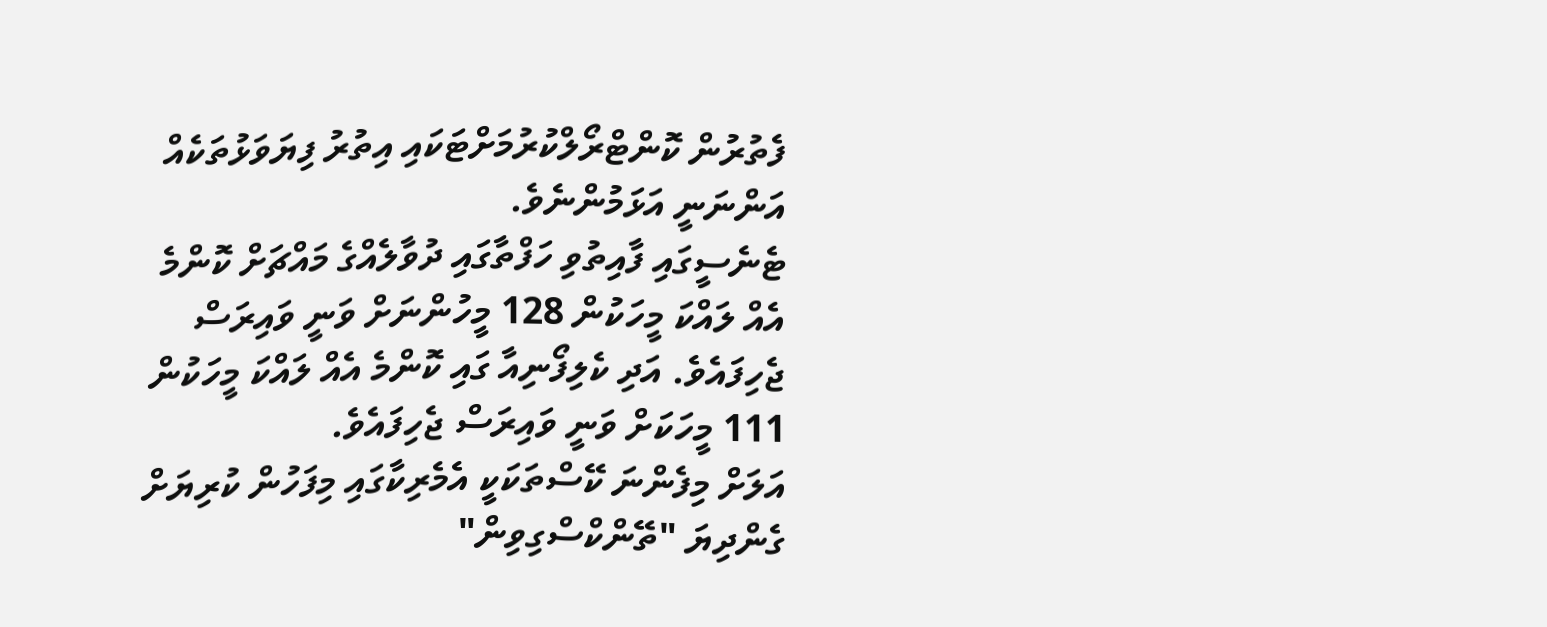ފެތުރުން ކޮންޓްރޯލްކުރުމަށްޓަކައި އިތުރު ފިޔަވަޅުތަކެއް އަންނަނީ އަޅަމުންނެވެ.
ޓެނެސީގައި ފާއިތުވި ހަފްތާގައި ދުވާލެއްގެ މައްޗަށް ކޮންމެ އެއް ލައްކަ މީހަކުން 128 މީހުންނަށް ވަނީ ވައިރަސް ޖެހިފައެވެ. އަދި ކެލިފޯނިއާ ގައި ކޮންމެ އެއް ލައްކަ މީހަކުން 111 މީހަކަށް ވަނީ ވައިރަސް ޖެހިފައެވެ.
އަލަށް މިފެންނަ ކޭސްތަކަކީ އެމެރިކާގައި މިފަހުން ކުރިޔަށް ގެންދިޔަ "ތޭންކްސްގިވިން"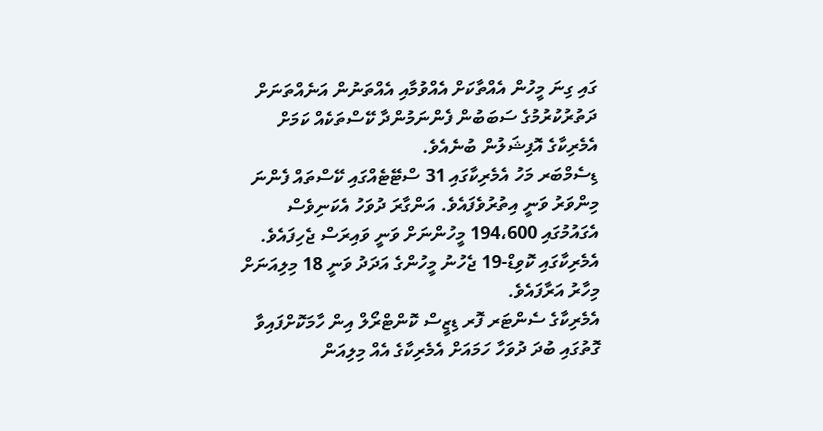ގައި ގިނަ މީހުން އެއްތާކަށް އެއްވުމާއި އެއްތަނުން އަނެއްތަނަށް ދަތުރުކުރުމުގެ ސަބަބުން ފެންނަމުންދާ ކޭސްތަކެއް ކަމަށް އެމެރިކާގެ އޮފިޝަލުން ބުނެއެވެ.
ޑިސެމްބަރ މަހު އެމެރިކާގައި 31 ސްޓޭޓެއްގައި ކޭސްތައް ފެންނަ މިންވަރު ވަނީ އިތުރުވެފައެވެ. އަންގާރަ ދުވަހު އެކަނިވެސް އެގައުމުގައި 194،600 މީހުންނަށް ވަނީ ވައިރަސް ޖެހިފައެވެ. އެމެރިކާގައި ކޮވިޑް-19 ޖެހުނު މީހުންގެ އަދަދު ވަނީ 18 މިލިއަނަށް މިހާރު އަރާފައެވެ.
އެމެރިކާގެ ސެންޓަރ ފޮރ ޑިޒީސް ކޮންޓްރޯލް އިން ހާމަކޮށްފައިވާ ގޮތުގައި ބުދަ ދުވަހާ ހަމައަށް އެމެރިކާގެ އެއް މިލިއަން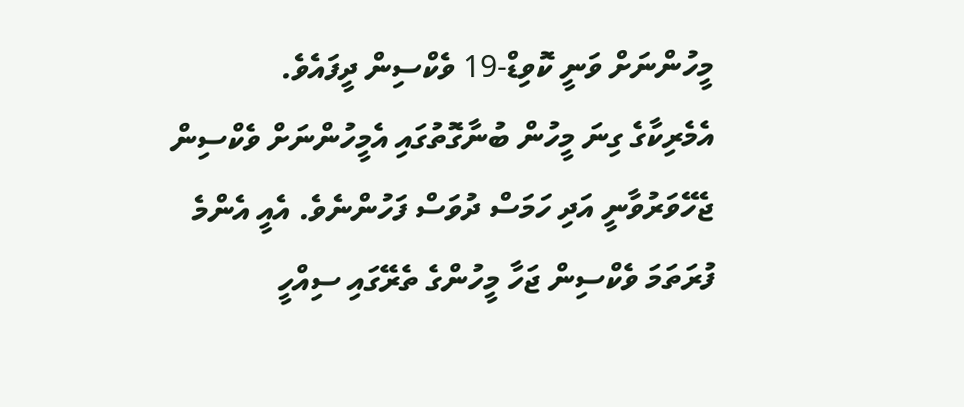މީހުންނަށް ވަނީ ކޮވިޑް-19 ވެކްސިން ދީފައެވެ.
އެމެރިކާގެ ގިނަ މީހުން ބުނާގޮތުގައި އެމީހުންނަށް ވެކްސިން ޖެހޭވަރުވާނީ އަދި ހަމަސް ދުވަސް ފަހުންނެވެ. އެއީ އެންމެ ފުރަތަމަ ވެކްސިން ޖަހާ މީހުންގެ ތެރޭގައި ސިއްހީ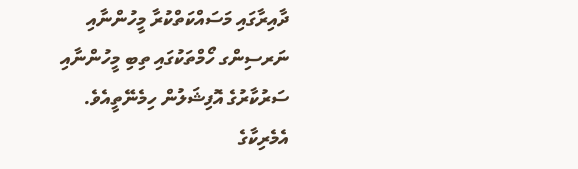ދާއިރާގައި މަސައްކަތްކުރާ މީހުންނާއި ނަރސިންގ ހޯމްތަކުގައި ތިބި މީހުންނާއި ސަރުކާރުގެ އޮފިޝަލުން ހިމެނޭތީއެވެ.
އެމެރިކާގެ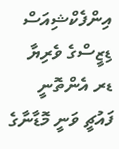އިންފެކްޝިއަސް ޑިޒީސްގެ ވެރިޔާ ޑރ އެންތޮނީ ފައުޗީ ވަނީ މޮޑާނާގެ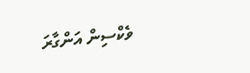ވެކްސިން އަންގާރަ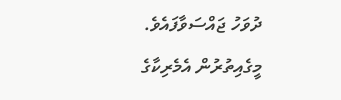ދުވަހު ޖައްސަވާފައެވެ. މީގެއިތުރުން އެމެރިކާގެ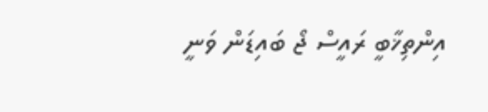އިންތިޚާބީ ރައީސް ޖޯ ބައިޑަން ވަނީ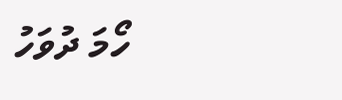ހޯމަ ދުވަހު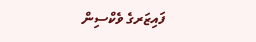ފައިޒަރގެ ވެކްސިން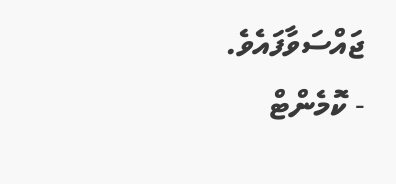ޖައްސަވާފައެވެ.
- ކޮމެންޓް